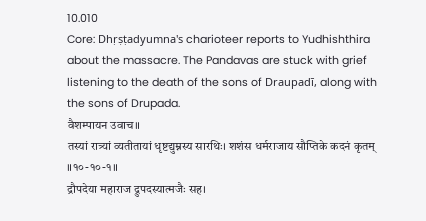10.010
Core: Dhṛṣṭadyumna's charioteer reports to Yudhishthira about the massacre. The Pandavas are stuck with grief listening to the death of the sons of Draupadī, along with the sons of Drupada.
वैशम्पायन उवाच॥
तस्यां रात्र्यां व्यतीतायां धृष्टद्युम्नस्य सारथिः। शशंस धर्मराजाय सौप्तिके कदनं कृतम् ॥१०-१०-१॥
द्रौपदेया महाराज द्रुपदस्यात्मजैः सह।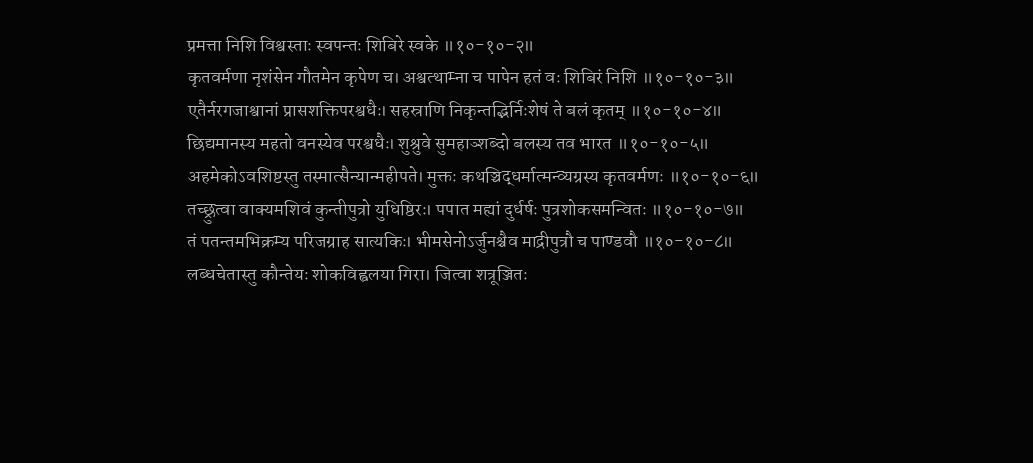प्रमत्ता निशि विश्वस्ताः स्वपन्तः शिबिरे स्वके ॥१०-१०-२॥
कृतवर्मणा नृशंसेन गौतमेन कृपेण च। अश्वत्थाम्ना च पापेन हतं वः शिबिरं निशि ॥१०-१०-३॥
एतैर्नरगजाश्वानां प्रासशक्तिपरश्वधैः। सहस्राणि निकृन्तद्भिर्निःशेषं ते बलं कृतम् ॥१०-१०-४॥
छिद्यमानस्य महतो वनस्येव परश्वधैः। शुश्रुवे सुमहाञ्शब्दो बलस्य तव भारत ॥१०-१०-५॥
अहमेकोऽवशिष्टस्तु तस्मात्सैन्यान्महीपते। मुक्तः कथञ्चिद्धर्मात्मन्व्यग्रस्य कृतवर्मणः ॥१०-१०-६॥
तच्छ्रुत्वा वाक्यमशिवं कुन्तीपुत्रो युधिष्ठिरः। पपात मह्यां दुर्धर्षः पुत्रशोकसमन्वितः ॥१०-१०-७॥
तं पतन्तमभिक्रम्य परिजग्राह सात्यकिः। भीमसेनोऽर्जुनश्चैव माद्रीपुत्रौ च पाण्डवौ ॥१०-१०-८॥
लब्धचेतास्तु कौन्तेयः शोकविह्वलया गिरा। जित्वा शत्रूञ्जितः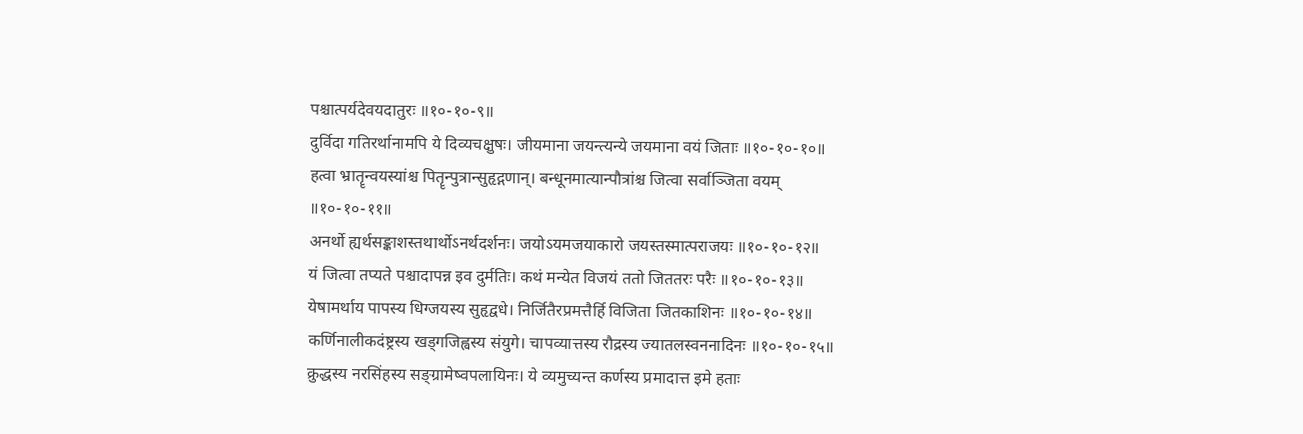पश्चात्पर्यदेवयदातुरः ॥१०-१०-९॥
दुर्विदा गतिरर्थानामपि ये दिव्यचक्षुषः। जीयमाना जयन्त्यन्ये जयमाना वयं जिताः ॥१०-१०-१०॥
हत्वा भ्रातॄन्वयस्यांश्च पितॄन्पुत्रान्सुहृद्गणान्। बन्धूनमात्यान्पौत्रांश्च जित्वा सर्वाञ्जिता वयम् ॥१०-१०-११॥
अनर्थो ह्यर्थसङ्काशस्तथार्थोऽनर्थदर्शनः। जयोऽयमजयाकारो जयस्तस्मात्पराजयः ॥१०-१०-१२॥
यं जित्वा तप्यते पश्चादापन्न इव दुर्मतिः। कथं मन्येत विजयं ततो जिततरः परैः ॥१०-१०-१३॥
येषामर्थाय पापस्य धिग्जयस्य सुहृद्वधे। निर्जितैरप्रमत्तैर्हि विजिता जितकाशिनः ॥१०-१०-१४॥
कर्णिनालीकदंष्ट्रस्य खड्गजिह्वस्य संयुगे। चापव्यात्तस्य रौद्रस्य ज्यातलस्वननादिनः ॥१०-१०-१५॥
क्रुद्धस्य नरसिंहस्य सङ्ग्रामेष्वपलायिनः। ये व्यमुच्यन्त कर्णस्य प्रमादात्त इमे हताः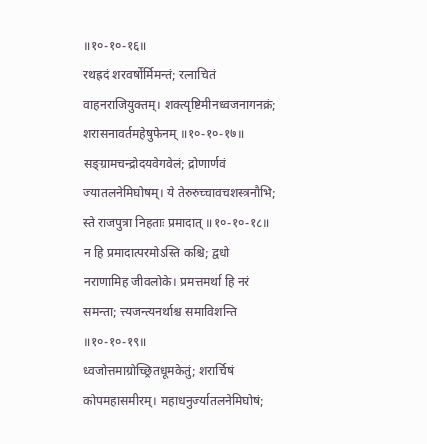॥१०-१०-१६॥
रथह्रदं शरवर्षोर्मिमन्तं; रत्नाचितं वाहनराजियुक्तम्। शक्त्यृष्टिमीनध्वजनागनक्रं; शरासनावर्तमहेषुफेनम् ॥१०-१०-१७॥
सङ्ग्रामचन्द्रोदयवेगवेलं; द्रोणार्णवं ज्यातलनेमिघोषम्। ये तेरुरुच्चावचशस्त्रनौभि; स्ते राजपुत्रा निहताः प्रमादात् ॥१०-१०-१८॥
न हि प्रमादात्परमोऽस्ति कश्चि; द्वधो नराणामिह जीवलोके। प्रमत्तमर्था हि नरं समन्ता; त्त्यजन्त्यनर्थाश्च समाविशन्ति ॥१०-१०-१९॥
ध्वजोत्तमाग्रोच्छ्रितधूमकेतुं; शरार्चिषं कोपमहासमीरम्। महाधनुर्ज्यातलनेमिघोषं;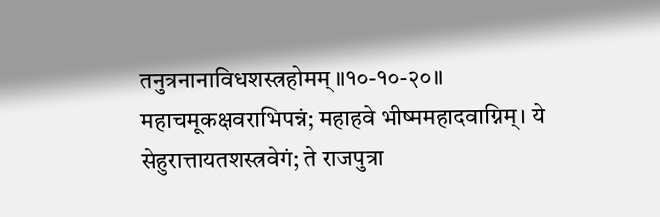तनुत्रनानाविधशस्त्रहोमम् ॥१०-१०-२०॥
महाचमूकक्षवराभिपन्नं; महाहवे भीष्ममहादवाग्निम्। ये सेहुरात्तायतशस्त्रवेगं; ते राजपुत्रा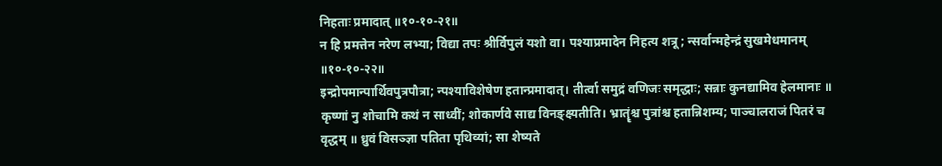निहताः प्रमादात् ॥१०-१०-२१॥
न हि प्रमत्तेन नरेण लभ्या; विद्या तपः श्रीर्विपुलं यशो वा। पश्याप्रमादेन निहत्य शत्रू; न्सर्वान्महेन्द्रं सुखमेधमानम् ॥१०-१०-२२॥
इन्द्रोपमान्पार्थिवपुत्रपौत्रा; न्पश्याविशेषेण हतान्प्रमादात्। तीर्त्वा समुद्रं वणिजः समृद्धाः; सन्नाः कुनद्यामिव हेलमानाः ॥
कृष्णां नु शोचामि कथं न साध्वीं; शोकार्णवे साद्य विनङ्क्ष्यतीति। भ्रातॄंश्च पुत्रांश्च हतान्निशम्य; पाञ्चालराजं पितरं च वृद्धम् ॥ ध्रुवं विसञ्ज्ञा पतिता पृथिव्यां; सा शेष्यते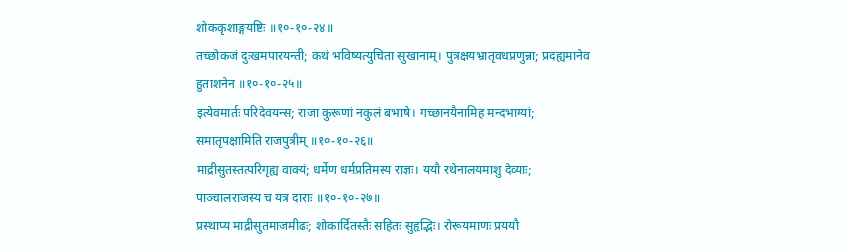शोककृशाङ्गयष्टिः ॥१०-१०-२४॥
तच्छोकजं दुःखमपारयन्ती; कथं भविष्यत्युचिता सुखानाम्। पुत्रक्षयभ्रातृवधप्रणुन्ना; प्रदह्यमानेव हुताशनेन ॥१०-१०-२५॥
इत्येवमार्तः परिदेवयन्स; राजा कुरूणां नकुलं बभाषे। गच्छानयैनामिह मन्दभाग्यां; समातृपक्षामिति राजपुत्रीम् ॥१०-१०-२६॥
माद्रीसुतस्तत्परिगृह्य वाक्यं; धर्मेण धर्मप्रतिमस्य राज्ञः। ययौ रथेनालयमाशु देव्याः; पाञ्चालराजस्य च यत्र दाराः ॥१०-१०-२७॥
प्रस्थाप्य माद्रीसुतमाजमीढः; शोकार्दितस्तैः सहितः सुहृद्भिः। रोरूयमाणः प्रययौ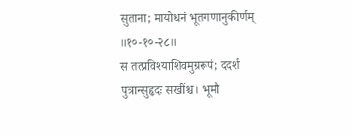सुताना; मायोधनं भूतगणानुकीर्णम् ॥१०-१०-२८॥
स तत्प्रविश्याशिवमुग्ररूपं; ददर्श पुत्रान्सुहृदः सखींश्च। भूमौ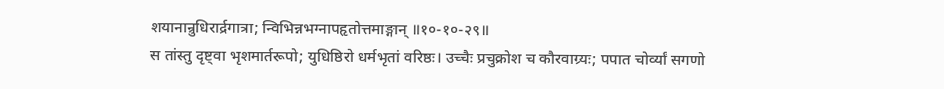शयानान्रुधिरार्द्रगात्रा; न्विभिन्नभग्नापहृतोत्तमाङ्गान् ॥१०-१०-२९॥
स तांस्तु दृष्ट्वा भृशमार्तरूपो; युधिष्ठिरो धर्मभृतां वरिष्ठः। उच्चैः प्रचुक्रोश च कौरवाग्र्यः; पपात चोर्व्यां सगणो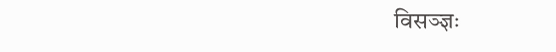विसञ्ज्ञः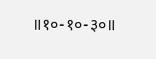॥१०-१०-३०॥